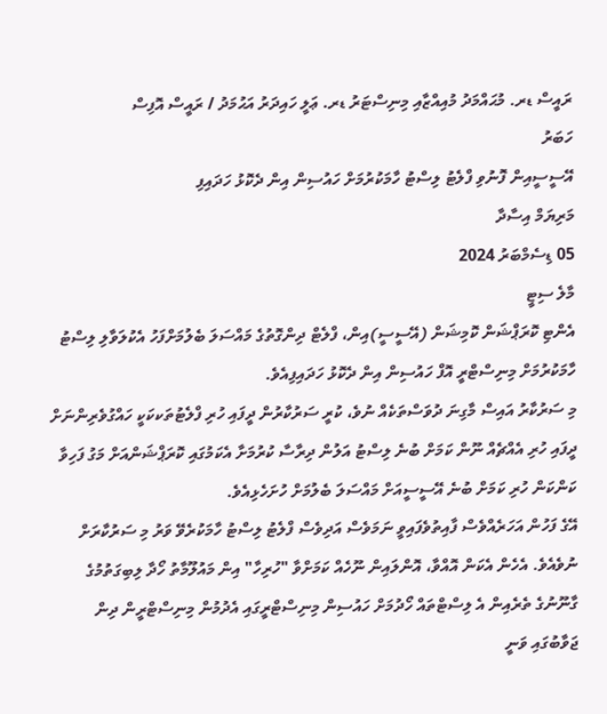ރައީސް ޑރ. މުޙައްމަދު މުއިއްޒާއި މިނިސްޓަރު ޑރ. ޢަލީ ހައިދަރު އަޙުމަދު / ރައީސް އޮފިސް
ހަބަރު
އޭސީސީއިން ފޮނުވި ފްލެޓު ލިސްޓު ހާމަކުރުމަށް ހައުސިން އިން ދެކޮޅު ހަދައިފި
މަރިޔަމް އިސާދާ
05 ޑިސެމްބަރު 2024
މާލެ ސިޓީ
އެންޓި ކޮރަޕްޝަން ކޮމިޝަން (އޭސީސީ)އިން، ފްލެޓް ދިންގޮތުގެ މައްސަލަ ބެލުމަށްފަހު އެކުލަވާލި ލިސްޓު ހާމަކުރުމަށް މިނިސްޓްރީ އޮފް ހައުސިން އިން ދެކޮޅު ހަދައިފިއެވެ.
މި ސަރުކާރު އައިސް މާގިނަ ދުވަސްތަކެއް ނުވެ، ކުރީ ސަރުކާރުން ދީފައި ހުރި ފްލެޓުތަކކަކީ ހައްގުވެރިންނަށް ދީފައި ހުރި އެއްޗެއް ނޫން ކަމަށް ބުނެ ލިސްޓު އަލުން ދިރާސާ ކުރުމަށާ އެކަމުގައި ކޮރަޕްޝަންއަށް މަގު ފަހިވާ ކަންކަން ހުރި ކަމަށް ބުނެ އޭސީސީއަށް މައްސަލަ ބެލުމަށް ހުށަހެޅިއެވެ.
އޭގެ ފަހުން އަހަރެއްވެސް ފާއިތުވެފައިވީ ނަމަވެސް އަދިވެސް ފްލެޓު ލިސްޓު ހާމަކުރެވޭ ވަރު މި ސަރުކާރަށް ނުވެއެވެ. އެހެން އެކަން އޮއްވާ، އޮންލައިން ނޫހެއް ކަމަށްވާ "ހުރިހާ" އިން މައުލޫމާތު ހޯދާ ލިބިގަތުމުގެ ގާނޫނުގެ ތެރެއިން އެ ލިސްޓްތައް ހޯދުމަށް ހައުސިން މިނިސްޓްރީގައި އެދުމުން މިނިސްޓްރީން ދިން ޖަވާބުގައި ވަނީ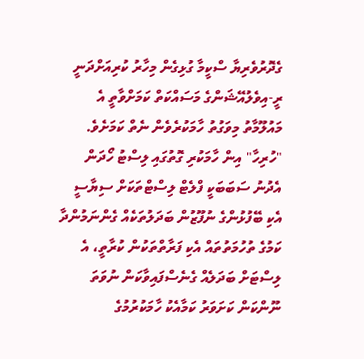ގެދޮރުވެރިޔާ ސްކީމާ ގުޅިގެން މިހާރު ކުރިއަށްދަނީ ރީ-އިވެލުއޭޝަންގެ މަސައްކަތް ކަމަށްވާތީ އެ މައުލޫމާތު މިވަގުތު ހާމަކުރެވެން ނެތް ކަމަށެވެ.
"ހުރިހާ" އިން ހާމަކުރި ގޮތުގައި ލިސްޓު ހޯދަން އެދުނު ސަބަބަކީ ފްލެޓް ލިސްޓްތަކަށް ސިޔާސީ އެކި ބޭފުޅުންގެ ނުފޫޒުން ބަދަލުތަކެއް ގެންނަމުންދާ ކަމުގެ ތުހުމަތުތައް އެކި ފަރާތްތަކުން ކުރާތީ، އެ ލިސްޓަށް ބަދަލެއް ގެނެސްފައިވާކަން ނުވަތަ ނޫންކަން ކަށަވަރު ކަމާއެކު ހާމަކުރުމުގެ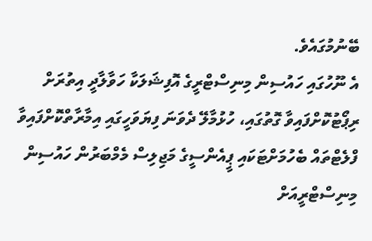ބޭނުމުގައެވެ.
އެ ނޫހުގައި ހައުސިން މިނިސްޓްރީގެ އޮފިޝަލަކާ ހަވާލާދީ އިތުރަށް ރިޕޯޓުކޮށްފައިވާ ގޮތުގައި، ހުޅުމާލޭ ދެވަނަ ފިޔަވަހީގައި އިމާރާތްކޮށްފައިވާ ފްލެޓްތައް ބެހުމަށްޓަކައި ޕީއެންސީގެ މަޖިލިސް މެމްބަރުން ހައުސިން މިނިސްޓްރީއަށް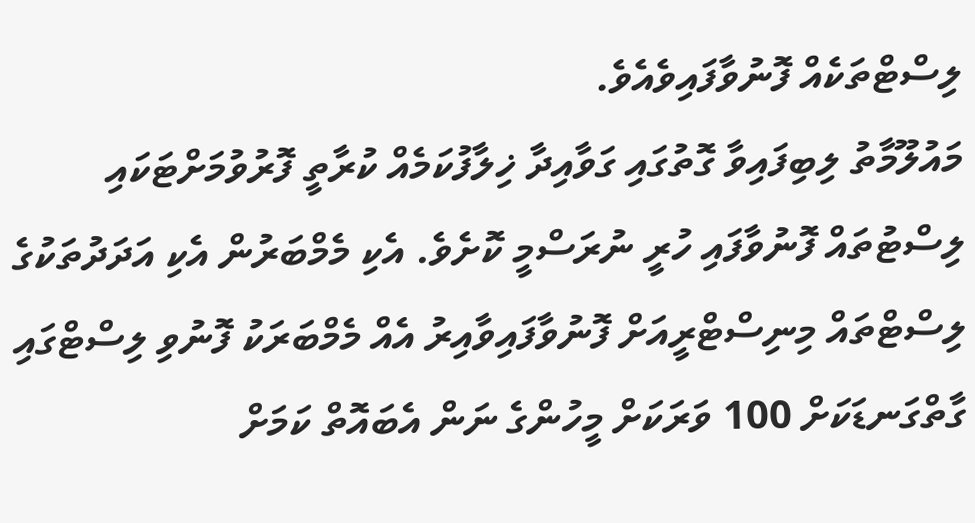ލިސްޓްތަކެއް ފޮނުވާފައިވެއެވެ.
މައުލޫމާތު ލިބިފައިވާ ގޮތުގައި ގަވާއިދާ ޚިލާފުކަމެއް ކުރާތީ ފޮރުވުމަށްޓަކައި ލިސްޓުތައް ފޮނުވާފައި ހުރީ ނުރަސްމީ ކޮށެވެ. އެކި މެމްބަރުން އެކި އަދަދުތަކުގެ ލިސްޓްތައް މިނިސްޓްރީއަށް ފޮނުވާފައިވާއިރު އެއް މެމްބަރަކު ފޮނުވި ލިސްޓްގައި ގާތްގަނޑަކަށް 100 ވަރަކަށް މީހުންގެ ނަން އެބައޮތް ކަމަށް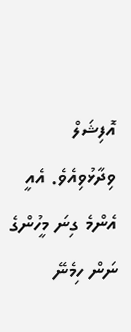އޮފިޝަލް ވިދާޅުވިއެވެ. އެއީ އެންމެ ގިނަ މީހުންގެ ނަން ހިމެނޭ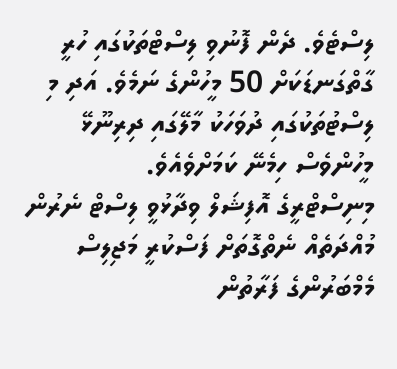ލިސްޓެވެ. ދެން ފޮނުވި ލިސްޓްތަކުގައި ހުރީ ގާތްގަނޑަކަށް 50 މީހުންގެ ނަމެވެ. އަދި މި ލިސްޓުތަކުގައި ދުވަހަކު މާލޭގައި ދިރިނޫޅޭ މީހުންވެސް ހިމެނޭ ކަމަށްވެއެވެ.
މިނިސްޓްރީގެ އޮފިޝަލް ވިދާޅުވީ ލިސްޓް ނެރުން މުއްދަތެއް ނެތްގޮތަށް ފަސްކުރީ މަޖިލިސް މެމްބަރުންގެ ފަރާތުން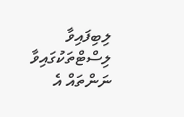ލިބިފައިވާ ލިސްޓްތަކުގައިވާ ނަންތައް އެ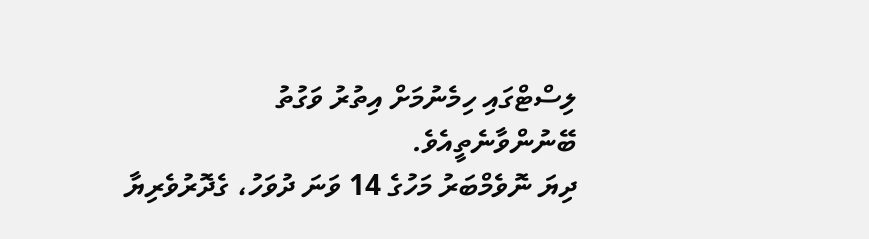ލިސްޓްގައި ހިމެނުމަށް އިތުރު ވަގުތު ބޭނުންވާނެތީއެވެ.
ދިޔަ ނޮވެމްބަރު މަހުގެ 14 ވަނަ ދުވަހު، ގެދޮރުވެރިޔާ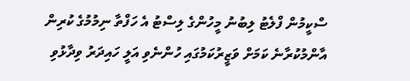ސްކީމުން ފްލެޓު ލިބުނު މީހުންގެ ލިސްޓު އެ ހަފްތާ ނިމުމުގެ ކުރިން އާންމުކުރާނެ ކަމަށް ވަޒީރުކަމުގައި ހުންނެވި އަލީ ހައިދަރު ވިދާޅުވި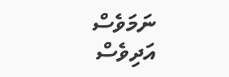ނަމަވެސް އަދިވެސް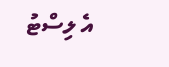އެ ލިސްޓު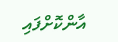އާންކޮށްފައި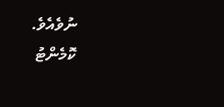ނުވެއެވެ.
ކޮމެންޓު